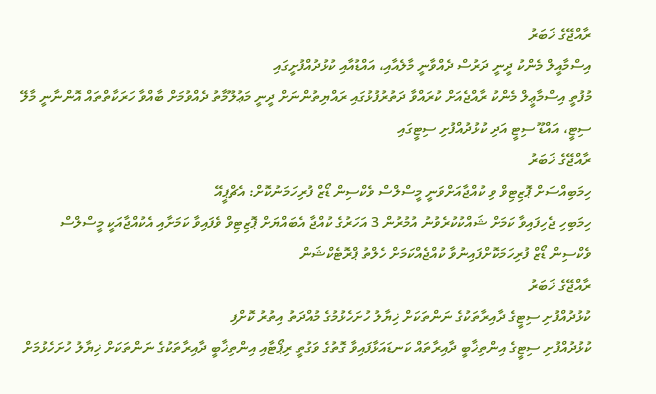ރާއްޖޭގެ ޚަބަރު
އިސްމާއީލް މެންކު ދީނީ ދަރުސް ދެއްވާނީ މާލެއާއި، އައްޑުއާއި ކުޅުދުއްފުށީގައި
މުފުތީ އިސްމާޢީލް މެންކު ރާއްޖެއަށް ކުރައްވާ ދަތުރުފުޅުގައި ރައްޔިތުންނަށް ދީނީ މަޢުލޫމާތު ދެއްވުމަށް ބާއްވާ ހަރަކާތްތައް އޮންނާނީ މާލޭ ސިޓީ، އައްޑޫ ސިޓީ އަދި ކުޅުދުއްފުށި ސިޓީގައި
ރާއްޖޭގެ ޚަބަރު
ހިމަބިއްސަށް ޕޮޒިޓިވް ވި ކުއްޖާއަށްވަނީ މީސްލްސް ވެކްސިން ޑޯޒް ފުރިހަމަނުކޮށް: އެޗްޕީއޭ
ހިމަބިހި ޖެހިފައިވާ ކަމަށް ޝައްކުކުރެވުނު އުމުރުން 3 އަހަރުގެ ކުއްޖާ އެބައްޔަށް ޕޮޒިޓިވް ވެފައިވާ ކަމަށާއި އެކުއްޖާއަކީ މީސްލްސް ވެކްސިން ޑޯޒް ފުރިހަމަކޮށްފައިނުވާ ކުއްޖެއްކަމަށް ހެލްތު ޕްރޮޓެކްޝަން
ރާއްޖޭގެ ޚަބަރު
ކުޅުދުއްފުށި ސިޓީގެ ދާއިރާތަކުގެ ނަންތަކަށް ޚިޔާލު ހުށަހެޅުމުގެ މުއްދަތު އިތުރު ކޮށްފި
ކުޅުދުއްފުށި ސިޓީގެ އިންތިޚާބީ ދާއިރާތައް ކަނޑައަޅާފައިވާ ގޮތުގެ ވަގުތީ ރިޕޯޓާއި އިންތިޚާބީ ދާއިރާތަކުގެ ނަންތަކަށް ޚިޔާލު ހުށަހެޅުމަށް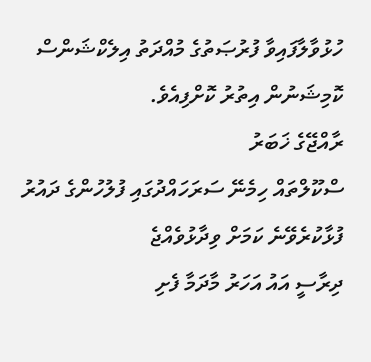ހުޅުވާލާފައިވާ ފުރުޞަތުގެ މުއްދަތު އިލެކްޝަންސް ކޮމިޝަނުން އިތުރު ކޮށްފިއެވެ.
ރާއްޖޭގެ ޚަބަރު
ސްކޫލްތައް ހިމެނޭ ސަރަހައްދުގައި ފުލުހުންގެ ދައުރު ފުޅާކުރެވޭނެ ކަމަށް ވިދާޅުވެއްޖެ
ދިރާސީ އައު އަހަރު މާދަމާ ފެށި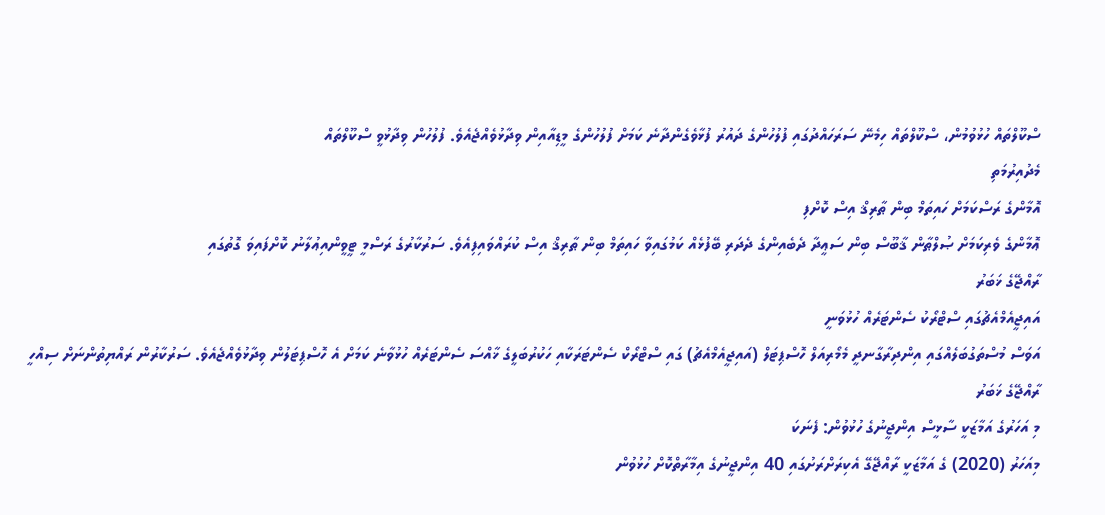ސްކޫލްތައް ހުޅުވުމުން، ސްކޫލްތައް ހިމެނޭ ސަރަހައްދުގައި ފުލުހުންގެ ދައުރު ފުޅާވެގެންދާނެ ކަމަށް ފުލުހުންގެ މީޑިއާއިން ވިދާޅުވެއްޖެއެވެ. ފުލުހުން ވިދާޅުވީ ސްކޫލްތައް
މެދުއިރުމަތި
އޮމާންގެ ރަސްކަމަށް ހައިތަމް ބިން ޠާރިޤް އިސް ކޮށްފި
ޢޮމާންގެ ވެރިކަމަށް ޞުލްޠާން ޤާބޫސް ބިން ސަޢީދާ ދެބެއިންގެ ދެދަރި ބޭފުޅެއް ކަމުގައިވާ ހައިތަމް ބިން ޠާރިޤް އިސް ކުރައްވައިފިއެވެ. ސަރުކާރުގެ ރަސްމީ ޓީވީންއިޢުލާނު ކޮށްފައިވަ ގޮތުގައި
ރާއްޖޭގެ ޚަބަރު
އައިޖީއެމްއެޗުގައި ސްޓްރޯކު ސެންޓަރެއް ހުޅުވަނީ
އަވަސް މުސްތަގުބަލެއްގައި އިންދިރާގާނދީ މެމޯރިއަލް ހޮސްޕިޓަލް (އައިޖީއެމްއެޗު) ގައި ސްޓްރޯކް ސެންޓަރަކާއި ހަކުރުބަލީގެ ޚާއްސަ ސެންޓަރެއް ހުޅުވާނެ ކަމަށް އެ ހޮސްޕިޓަލުން ވިދާޅުވެއްޖެއެވެ. ސަރުކާރުން ރައްޔިތުންނަށް ސިއްހީ
ރާއްޖޭގެ ޚަބަރު
މި އަހަރުގެ އަމާޒަކީ ސާޅީސް އިންޖީނުގެ ހުޅުވުން: ފެނަކަ
މިއަހަރު (2020) ގެ އަމާޒަކީ ރާއްޖޭގޭ އެކިރަށްރަށުގައި 40 އިންޖީނުގެ އިމާރާތްކޮށް ހުޅުވުން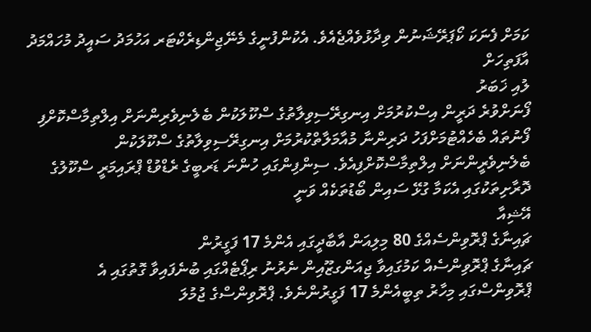ކަމަށް ފެނަކަ ކޯޕަރޭޝަނުން ވިދާޅުވެއްޖެއެވެ. އެކުންފުނީގެ މެނޭޖިންޑިރެކްޓަރ އަހުމަދު ސައީދު މުހައްމަދު އާފަތިހަށް
ލުއި ޚަބަރު
ފޯނަށްވުރެ ދަރީން އިސްކުރުމަށް އިނގިރޭސިވިލާތުގެ ސްކޫލަކުން ބެލެނިވެރިންނަށް އިލްތިމާސްކޮށްފި
ފޯނުތައް ބެހެއްޓުމަށްފަހު ދަރިންނާ މުއާމަލާތްކުރުމަށް އިނގިރޭސިވިލާތުގެ ސްކޫލަކުން ބެލެނިވެރީންނަށް އިލްތިމާސްކޮށްފިއެވެ. ސިންފިންގައި ހުންނަ ޑަރބީގެ ރެޑްވުޑް ޕްރައިމަރީ ސްކޫލުގެ ދޮރާށިތަކުގައި އެކަމާ ގުޅޭ ސައިން ބޯޑުތަކެއް ވަނީ
އޭޝިއާ
ޗައިނާގެ ޕްރޮވިންސެއްގެ 80 މިލިއަން އާބާދީގައި އެންމެ 17 ފަގީރުން
ޗައިނާގެ ޕްރޮވިންސެއް ކަމުގައިވާ ޖިއަންގޒޫއިން ނެރުނު ރިޕޯޓެއްގައި ބުނެފައިވާ ގޮތުގައި އެ ޕްރޮވިންސްގައި މިހާރު ތިބީއެންމެ 17 ފަގީރުންނެވެ. ޕްރޮވިންސްގެ ޖުމުލަ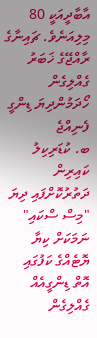އާބާދީއަކީ 80 މިލިއަނެވެ. ޗައިނާގެ
ރާއްޖޭގެ ޚަބަރު
ގެއްލިގެން ހޯދަމުންދިޔަ ޑިންގީ ފެނިއްޖެ
ބ. ކުޑަރިކިލު ކައިރިން ދަތުރުކޮށްފައި ދިޔަ "މިސް ސްކައި" ނަމަކަށް ކިޔާ ޔޮޓެއްގެ ކަފުގައި އޮތް ޑިންގީއެއް ގެއްލިގެން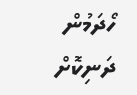ހޯދަމުން ދަނިކޮށް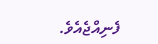ފެނިއްޖެއެވެ.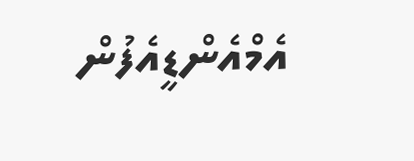އެމްއެންޑީއެފުން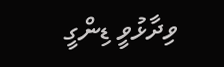ވިދާޅުވީ ޑިންގީ